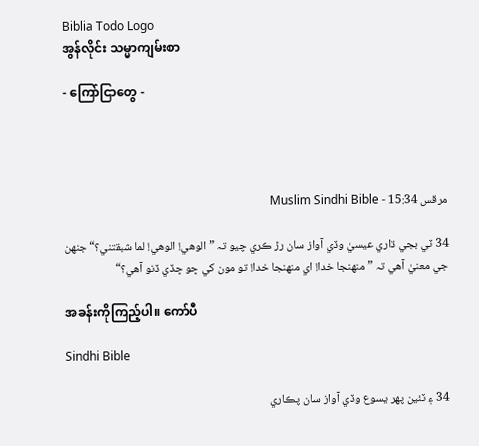Biblia Todo Logo
အွန်လိုင်း သမ္မာကျမ်းစာ

- ကြော်ငြာတွေ -




مرقس 15:34 - Muslim Sindhi Bible

34 ٽي بجي ڌاري عيسيٰ وڏي آواز سان رڙ ڪري چيو تہ ”الوهي! الوهي! لما شبقتني؟“ جنهن جي معنيٰ آهي تہ ”منهنجا خدا! اي منهنجا خدا! تو مون کي ڇو ڇڏي ڏنو آهي؟“

အခန်းကိုကြည့်ပါ။ ကော်ပီ

Sindhi Bible

34 ۽ ٽئين پهر يسوع وڏي آواز سان پڪاري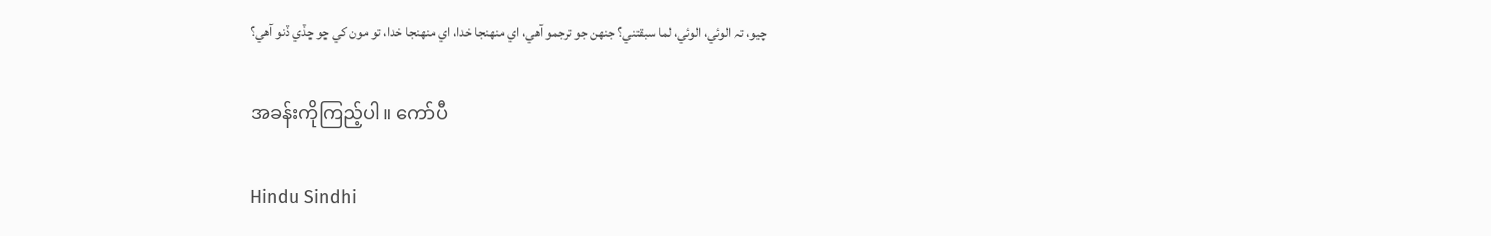چيو، تہ الوئي، الوئي، لما سبقتني؟ جنهن جو ترجمو آهي، اي منهنجا خدا، اي منهنجا خدا، تو مون کي ڇو ڇڏي ڏنو آهي؟

အခန်းကိုကြည့်ပါ။ ကော်ပီ

Hindu Sindhi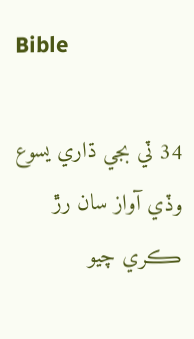Bible

34 ٽي بجي ڌاري يسوع وڏي آواز سان رڙ ڪري چيو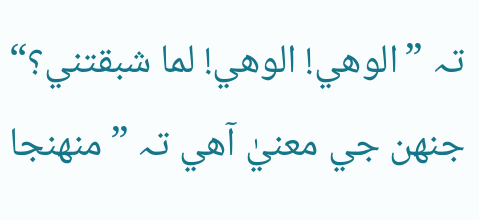تہ ”الوهي! الوهي! لما شبقتني؟“ جنهن جي معنيٰ آهي تہ ”منهنجا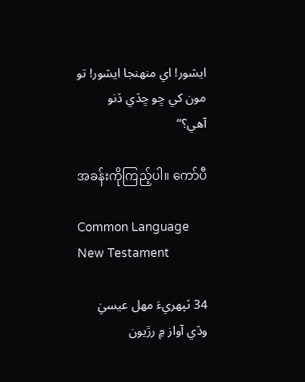ايشور! اي منهنجا ايشور! تو مون کي ڇو ڇڏي ڏنو آهي؟“

အခန်းကိုကြည့်ပါ။ ကော်ပီ

Common Language New Testament

34 ٽپھريءَ مھل عيسيٰ وڏي آواز ۾ رڙيون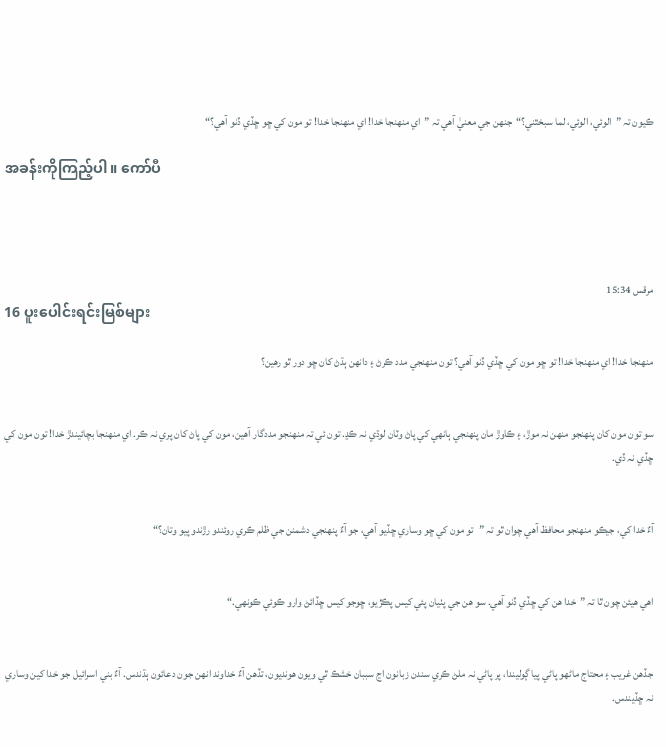ڪيون تہ ”الوئي، الوئي، لما سبخٿني؟“جنھن جي معنيٰ آھي تہ ”اي منھنجا خدا! اي منھنجا خدا! تو مون کي ڇو ڇڏي ڏنو آھي؟“

အခန်းကိုကြည့်ပါ။ ကော်ပီ




مرقس 15:34
16 ပူးပေါင်းရင်းမြစ်များ

منهنجا خدا! اي منهنجا خدا! تو ڇو مون کي ڇڏي ڏنو آهي؟ تون منهنجي مدد ڪرڻ ۽ دانهن ٻڌڻ کان ڇو دور ٿو رهين؟


سو تون مون کان پنهنجو منهن نہ موڙ، ۽ ڪاوڙ مان پنهنجي ٻانهي کي پاڻ وٽان لوڌي نہ ڪڍ. تون ئي تہ منهنجو مددگار آهين، مون کي پاڻ کان پري نہ ڪر. اي منهنجا بچائيندڙ خدا! تون مون کي ڇڏي نہ ڏي.


آءٌ خدا کي، جيڪو منهنجو محافظ آهي چوان ٿو تہ ”تو مون کي ڇو وساري ڇڏيو آهي، جو آءٌ پنهنجي دشمنن جي ظلم ڪري روئندو رڙندو پيو وتان؟“


اهي هيئن چون ٿا تہ ”خدا هن کي ڇڏي ڏنو آهي. سو هن جي پٺيان پئي کيس پڪڙيو، ڇوجو کيس ڇڏائڻ وارو ڪوئي ڪونهي.“


جڏهن غريب ۽ محتاج ماڻهو پاڻي پيا ڳوليندا، پر پاڻي نہ ملڻ ڪري سندن زبانون اڃ سببان خشڪ ٿي ويون هونديون، تڏهن آءٌ خداوند انهن جون دعائون ٻڌندس. آءٌ بني اسرائيل جو خدا کين وساري نہ ڇڏيندس.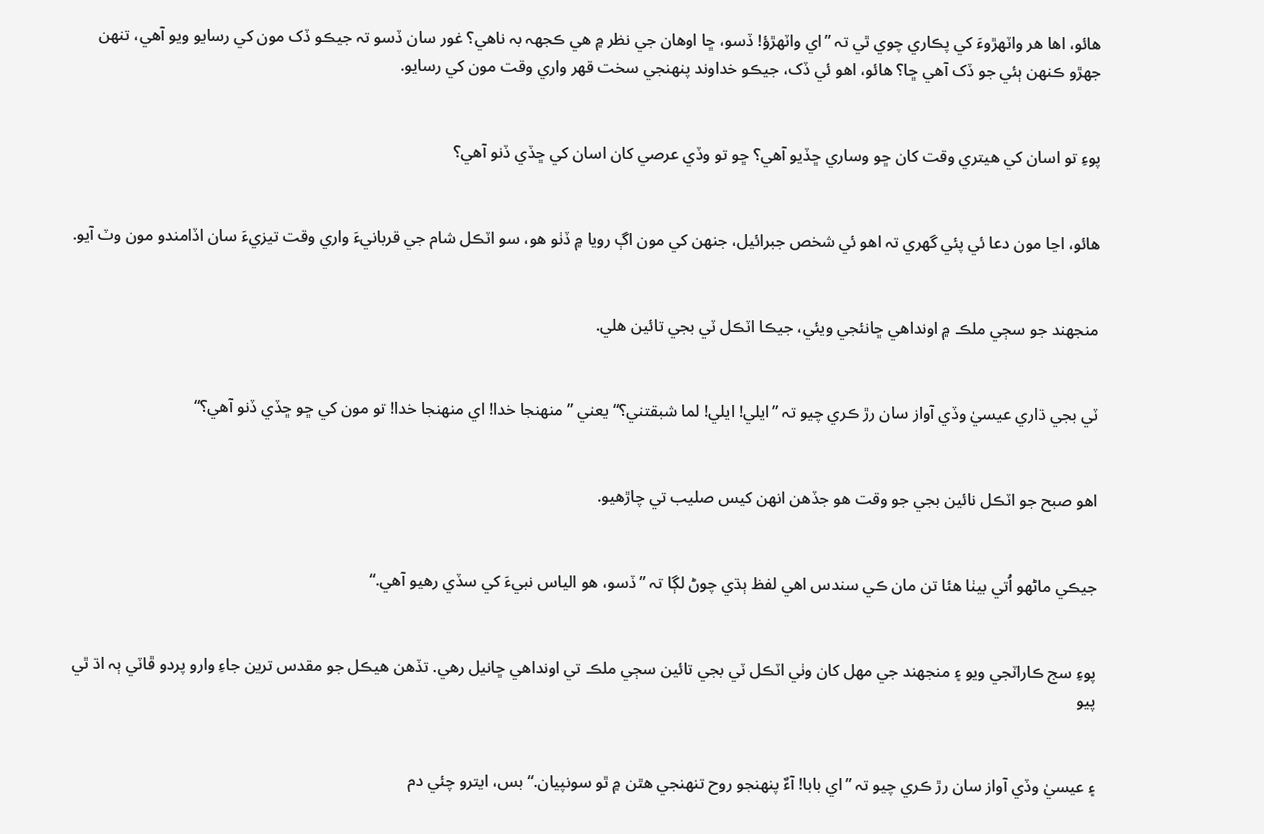هائو، اها هر واٽهڙوءَ کي پڪاري چوي ٿي تہ ”اي واٽهڙؤ! ڏسو، ڇا اوهان جي نظر ۾ هي ڪجھہ بہ ناهي؟ غور سان ڏسو تہ جيڪو ڏک مون کي رسايو ويو آهي، تنهن جهڙو ڪنهن ٻئي جو ڏک آهي ڇا؟ هائو، اهو ئي ڏک، جيڪو خداوند پنهنجي سخت قهر واري وقت مون کي رسايو.


پوءِ تو اسان کي هيتري وقت کان ڇو وساري ڇڏيو آهي؟ ڇو تو وڏي عرصي کان اسان کي ڇڏي ڏنو آهي؟


هائو، اڃا مون دعا ئي پئي گھري تہ اهو ئي شخص جبرائيل، جنهن کي مون اڳ رويا ۾ ڏٺو هو، سو اٽڪل شام جي قربانيءَ واري وقت تيزيءَ سان اڏامندو مون وٽ آيو.


منجھند جو سڄي ملڪ ۾ اونداهي ڇانئجي ويئي، جيڪا اٽڪل ٽي بجي تائين هلي.


ٽي بجي ڌاري عيسيٰ وڏي آواز سان رڙ ڪري چيو تہ ”ايلي! ايلي! لما شبقتني؟“ يعني ”منهنجا خدا! اي منهنجا خدا! تو مون کي ڇو ڇڏي ڏنو آهي؟“


اهو صبح جو اٽڪل نائين بجي جو وقت هو جڏهن انهن کيس صليب تي چاڙهيو.


جيڪي ماڻهو اُتي بيٺا هئا تن مان ڪي سندس اهي لفظ ٻڌي چوڻ لڳا تہ ”ڏسو، هو الياس نبيءَ کي سڏي رهيو آهي.“


پوءِ سج ڪاراٽجي ويو ۽ منجھند جي مهل کان وٺي اٽڪل ٽي بجي تائين سڄي ملڪ تي اونداهي ڇانيل رهي. تڏهن هيڪل جو مقدس ترين جاءِ وارو پردو ڦاٽي ٻہ اڌ ٿي پيو


۽ عيسيٰ وڏي آواز سان رڙ ڪري چيو تہ ”اي بابا! آءٌ پنهنجو روح تنهنجي هٿن ۾ ٿو سونپيان.“ بس، ايترو چئي دم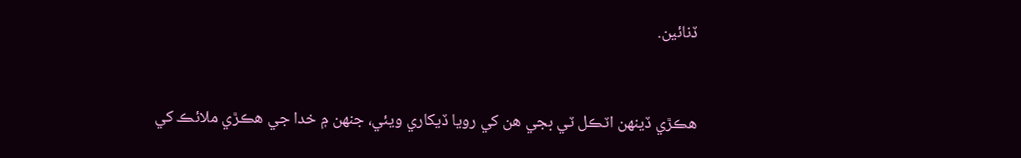ڏنائين.


هڪڙي ڏينهن اٽڪل ٽي بجي هن کي رويا ڏيکاري ويئي، جنهن ۾ خدا جي هڪڙي ملائڪ کي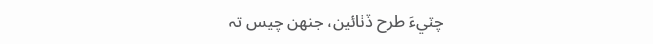چٽيءَ طرح ڏٺائين، جنهن چيس تہ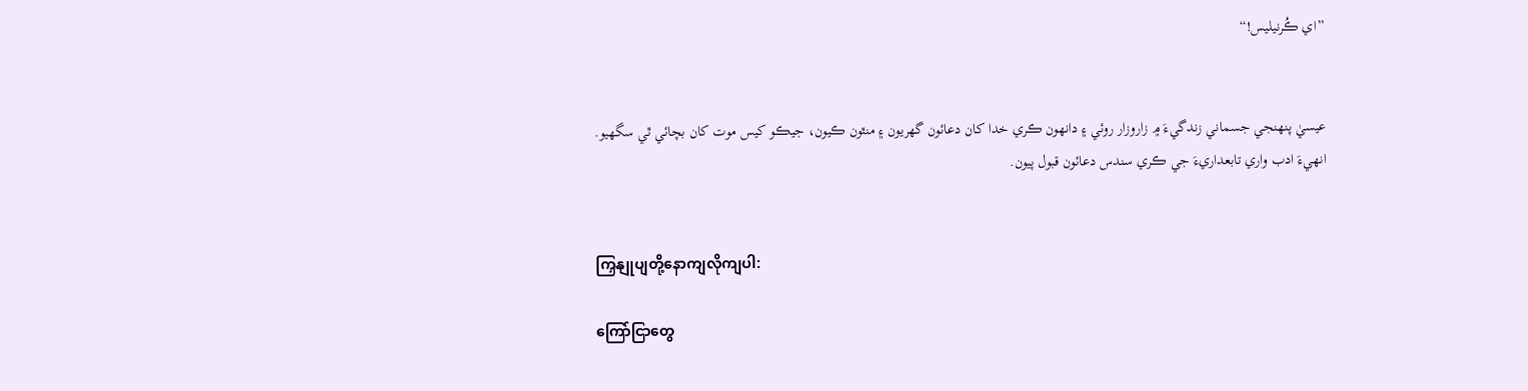”اي ڪُرنيليس!“


عيسيٰ پنهنجي جسماني زندگيءَ ۾ زاروزار روئي ۽ دانهون ڪري خدا کان دعائون گھريون ۽ منٿون ڪيون، جيڪو کيس موت کان بچائي ٿي سگھيو. انهيءَ ادب واري تابعداريءَ جي ڪري سندس دعائون قبول پيون.


ကြှနျုပျတို့နောကျလိုကျပါ:

ကြော်ငြာတွေ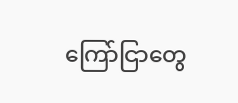ကြော်ငြာတွေ